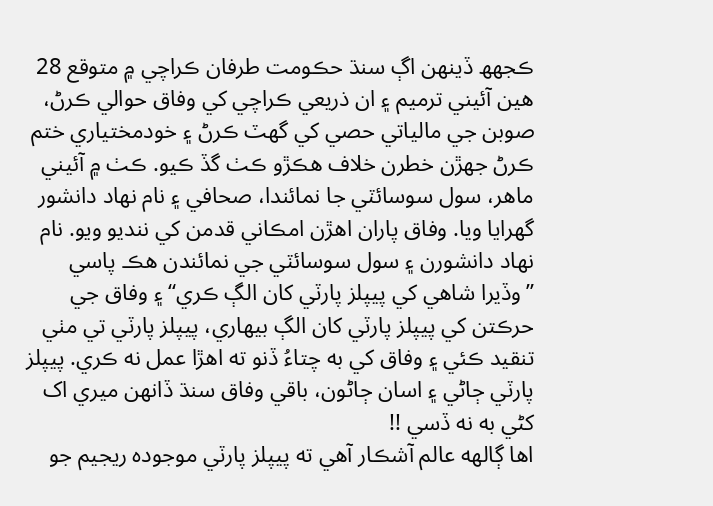ڪجھھ ڏينھن اڳ سنڌ حڪومت طرفان ڪراچي ۾ متوقع 28 هين آئيني ترميم ۽ ان ذريعي ڪراچي کي وفاق حوالي ڪرڻ، صوبن جي مالياتي حصي کي گهٽ ڪرڻ ۽ خودمختياري ختم ڪرڻ جهڙن خطرن خلاف هڪڙو ڪٺ گڏ ڪيو. ڪٺ ۾ آئيني ماهر، سول سوسائٽي جا نمائندا، صحافي ۽ نام نهاد دانشور گهرايا ويا. وفاق پاران اهڙن امڪاني قدمن کي ننديو ويو. نام نهاد دانشورن ۽ سول سوسائٽي جي نمائندن هڪ پاسي ”وڏيرا شاھي کي پيپلز پارٽي کان الڳ ڪري“ ۽ وفاق جي حرڪتن کي پيپلز پارٽي کان الڳ بيهاري، پيپلز پارٽي تي مٺي تنقيد ڪئي ۽ وفاق کي به چتاءُ ڏنو ته اهڙا عمل نه ڪري. پيپلز پارٽي ڄاڻي ۽ اسان ڄاڻون، باقي وفاق سنڌ ڏانهن ميري اک کڻي به نه ڏسي !!
اها ڳالهه عالم آشڪار آهي ته پيپلز پارٽي موجوده ريجيم جو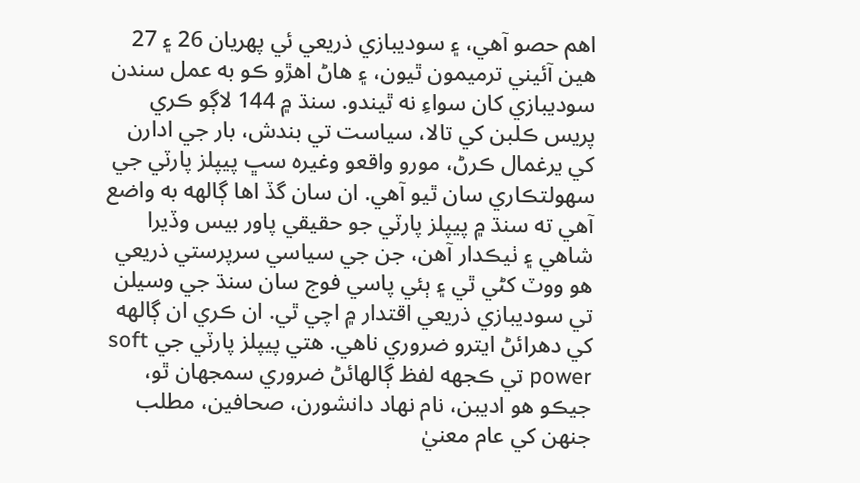اهم حصو آهي، ۽ سوديبازي ذريعي ئي پهريان 26 ۽ 27 هين آئيني ترميمون ٿيون، ۽ هاڻ اهڙو ڪو به عمل سندن سوديبازي کان سواءِ نه ٿيندو. سنڌ ۾ 144 لاڳو ڪري پريس ڪلبن کي تالا، سياست تي بندش، بار جي ادارن کي يرغمال ڪرڻ، مورو واقعو وغيره سڀ پيپلز پارٽي جي سهولتڪاري سان ٿيو آهي. ان سان گڏ اها ڳالهه به واضع آهي ته سنڌ ۾ پيپلز پارٽي جو حقيقي پاور بيس وڏيرا شاھي ۽ ٺيڪدار آهن، جن جي سياسي سرپرستي ذريعي هو ووٽ کڻي ٿي ۽ ٻئي پاسي فوج سان سنڌ جي وسيلن تي سوديبازي ذريعي اقتدار ۾ اچي ٿي. ان ڪري ان ڳالهه کي دهرائڻ ايترو ضروري ناهي. هتي پيپلز پارٽي جي soft power تي ڪجهه لفظ ڳالهائڻ ضروري سمجهان ٿو، جيڪو هو اديبن، نام نهاد دانشورن، صحافين، مطلب جنھن کي عام معنيٰ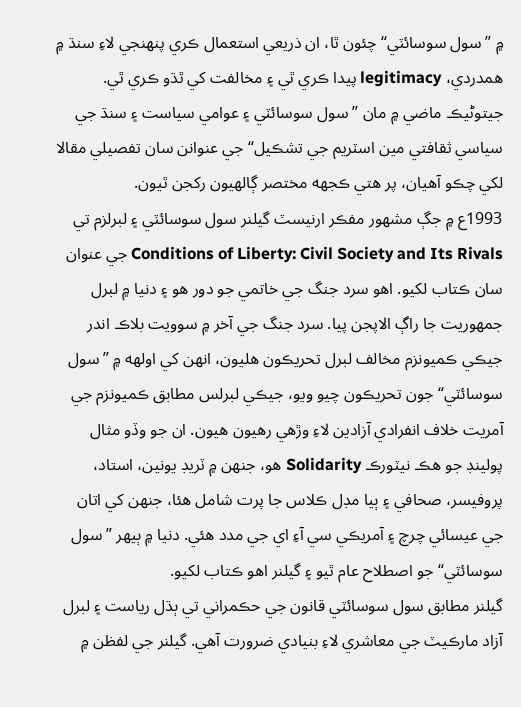۾ ”سول سوسائٽي“ چئون ٿا، ان ذريعي استعمال ڪري پنهنجي لاءِ سنڌ ۾ همدردي، legitimacy پيدا ڪري ٿي ۽ مخالفت کي ٿڌو ڪري ٿي. جيتوڻيڪ ماضي ۾ مان ”سول سوسائٽي ۽ عوامي سياست ۽ سنڌ جي سياسي ثقافتي مين اسٽريم جي تشڪيل“ جي عنوانن سان تفصيلي مقالا لکي چڪو آهيان، پر هتي ڪجهه مختصر ڳالهيون رکجن ٿيون.
1993ع ۾ جڳ مشهور مفڪر ارنيسٽ گيلنر سول سوسائٽي ۽ لبرلزم تي Conditions of Liberty: Civil Society and Its Rivals جي عنوان سان ڪتاب لکيو. اهو سرد جنگ جي خاتمي جو دور هو ۽ دنيا ۾ لبرل جمهوريت جا راڳ الاپجن پيا. سرد جنگ جي آخر ۾ سوويت بلاڪ اندر جيڪي ڪميونزم مخالف لبرل تحريڪون هليون، انهن کي اولهه ۾ ”سول سوسائٽي“ جون تحريڪون چيو ويو، جيڪي لبرلس مطابق ڪميونزم جي آمريت خلاف انفرادي آزادين لاءِ وڙهي رهيون هيون. ان جو وڏو مثال پولينڊ جو هڪ نيٽورڪ Solidarity ھو، جنھن ۾ ٽريڊ يونين، استاد، پروفيسر، صحافي ۽ ٻيا مڊل ڪلاس جا پرت شامل هئا، جنھن کي اتان جي عيسائي چرچ ۽ آمريڪي سي آءِ اي جي مدد هئي. دنيا ۾ ٻيهر ”سول سوسائٽي“ جو اصطلاح عام ٿيو ۽ گيلنر اهو ڪتاب لکيو.
گيلنر مطابق سول سوسائٽي قانون جي حڪمراني تي ٻڌل رياست ۽ لبرل آزاد مارڪيٽ جي معاشري لاءِ بنيادي ضرورت آهي. گيلنر جي لفظن ۾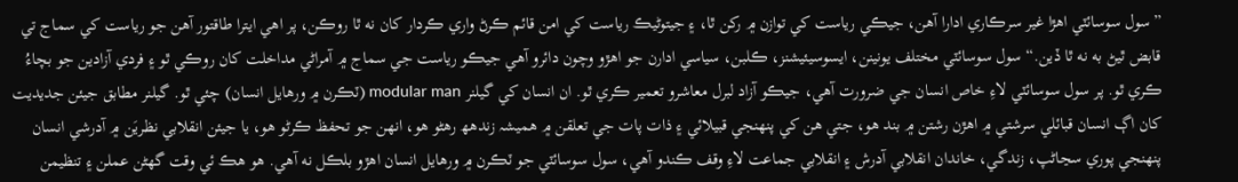”سول سوسائٽي اهڙا غير سرڪاري ادارا آهن، جيڪي رياست کي توازن ۾ رکن ٿا، ۽ جيتوڻيڪ رياست کي امن قائم ڪرڻ واري ڪردار کان نه ٿا روڪن، پر اهي ايترا طاقتور آهن جو رياست کي سماج تي قابض ٿيڻ به نه ٿا ڏين.“ سول سوسائٽي مختلف يونينن، ايسوسيئيشنز، ڪلبن، سياسي ادارن جو اهڙو وچون دائرو آهي جيڪو رياست جي سماج ۾ آمراڻي مداخلت کان روڪي ٿو ۽ فردي آزادين جو بچاءُ ڪري ٿو. پر سول سوسائٽي لاءِ خاص انسان جي ضرورت آهي، جيڪو آزاد لبرل معاشرو تعمير ڪري ٿو. ان انسان کي گيلنر modular man (ٽڪرن ۾ ورهايل انسان) چئي ٿو. گيلنر مطابق جيئن جديديت کان اڳ انسان قبائلي سرشتي ۾ اهڙن رشتن ۾ بند هو، جتي هن کي پنهنجي قبيلائي ۽ ذات پات جي تعلقن ۾ هميشہ زندھھ رهڻو هو، انهن جو تحفظ ڪرڻو هو، يا جيئن انقلابي نظريَن ۾ آدرشي انسان پنهنجي پوري سڃاڻپ، زندگي، خاندان انقلابي آدرش ۽ انقلابي جماعت لاءِ وقف ڪندو آهي، سول سوسائٽي جو ٽڪرن ۾ ورهايل انسان اهڙو بلڪل نه آهي. هو هڪ ئي وقت گهڻن عملن ۽ تنظيمن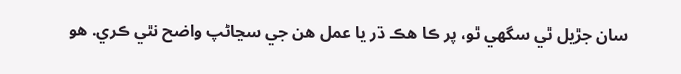سان جڙيل ٿي سگهي ٿو، پر ڪا هڪ ڌر يا عمل هن جي سڃاڻپ واضح نٿي ڪري. هو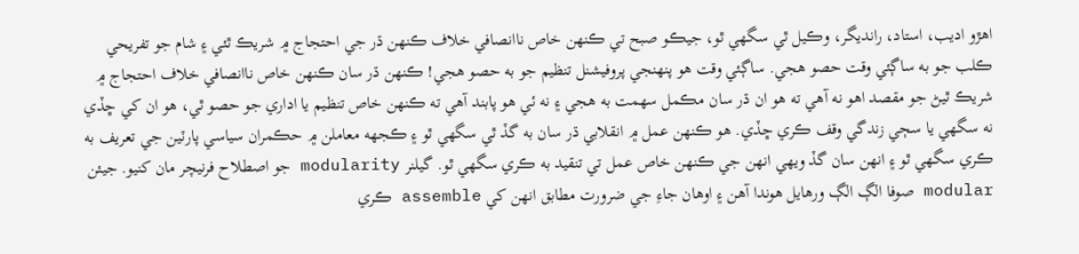اهڙو اديب، استاد، رانديگر، وڪيل ٿي سگهي ٿو، جيڪو صبح تي ڪنهن خاص ناانصافي خلاف ڪنهن ڌر جي احتجاج ۾ شريڪ ٿئي ۽ شام جو تفريحي ڪلب جو به ساڳئي وقت حصو هجي. ساڳئي وقت هو پنهنجي پروفيشنل تنظيم جو به حصو هجي! ڪنهن ڌر سان ڪنهن خاص ناانصافي خلاف احتجاج ۾ شريڪ ٿيڻ جو مقصد اهو نه آهي ته هو ان ڌر سان مڪمل سھمت به هجي ۽ نه ئي هو پابند آهي ته ڪنهن خاص تنظيم يا اداري جو حصو ٿي، هو ان کي ڇڏي نه سگهي يا سڄي زندگي وقف ڪري ڇڏي. هو ڪنهن عمل ۾ انقلابي ڌر سان به گڏ ٿي سگهي ٿو ۽ ڪجهه معاملن ۾ حڪمران سياسي پارٽين جي تعريف به ڪري سگهي ٿو ۽ انهن سان گڏ ويهي انهن جي ڪنهن خاص عمل تي تنقيد به ڪري سگهي ٿو. گيلنر modularity جو اصطلاح فرنيچر مان کنيو. جيئن modular صوفا الڳ الڳ ورهايل هوندا آهن ۽ اوھان جاءِ جي ضرورت مطابق انهن کي assemble ڪري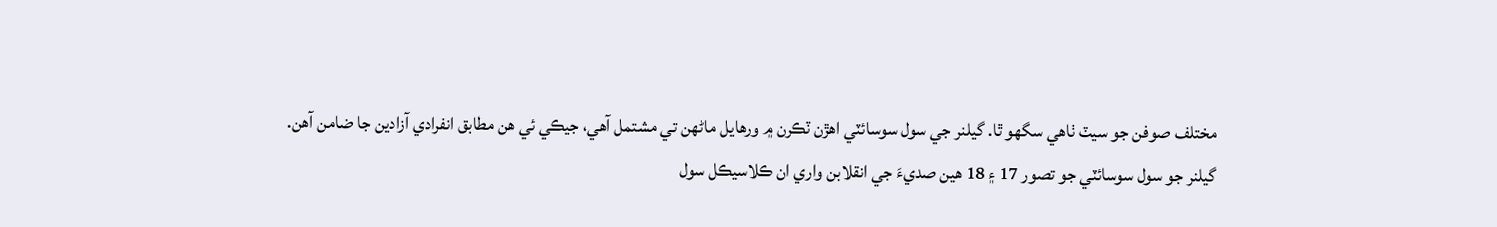مختلف صوفن جو سيٽ ٺاهي سگهو ٿا. گيلنر جي سول سوسائٽي اهڙن ٽڪرن ۾ ورهايل ماڻهن تي مشتمل آهي، جيڪي ئي هن مطابق انفرادي آزادين جا ضامن آهن. گيلنر جو سول سوسائٽي جو تصور 17 ۽ 18 هين صديءَ جي انقلابن واري ان ڪلاسيڪل سول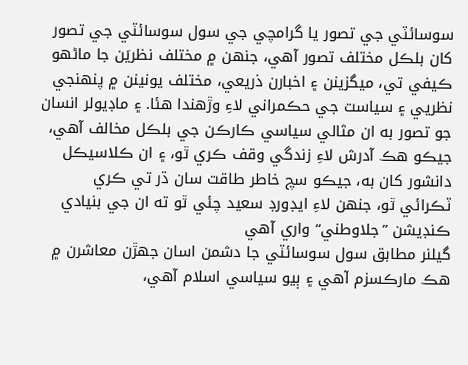سوسائٽي جي تصور يا گرامچي جي سول سوسائٽي جي تصور کان بلڪل مختلف تصور آهي، جنھن ۾ مختلف نظريَن جا ماڻهو ڪيفي تي، ميگزينن ۽ اخبارن ذريعي، مختلف يونينن ۾ پنهنجي نظريي ۽ سياست جي حڪمراني لاءِ وڙهندا هئا. ۽ ماڊيولر انسان جو تصور به ان مثالي سياسي ڪارڪن جي بلڪل مخالف آهي، جيڪو هڪ آدرش لاءِ زندگي وقف ڪري ٿو، ۽ ان ڪلاسيڪل دانشور کان به، جيڪو سچ خاطر طاقت سان ڌر تي ڪري ٽڪرائي ٿو، جنھن لاءِ ايڊورڊ سعيد چئي ٿو ته ان جي بنيادي ڪنڊيشن ”جلاوطني“ واري آهي
گيلنر مطابق سول سوسائٽي جا دشمن اسان جهڙن معاشرن ۾ هڪ مارڪسزم آهي ۽ ٻيو سياسي اسلام آهي،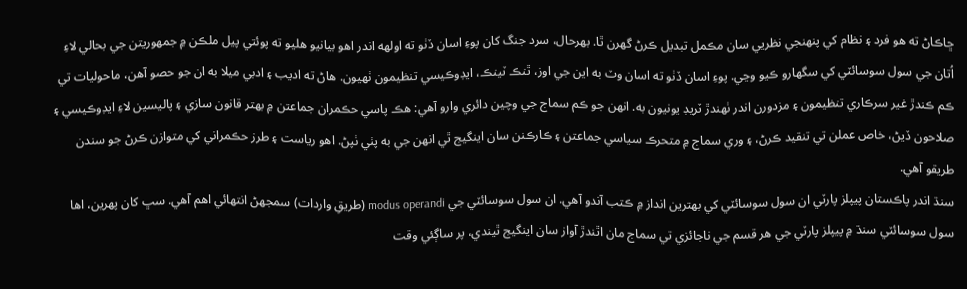ڇاڪاڻ ته هو فرد ۽ نظام کي پنهنجي نظريي سان مڪمل تبديل ڪرڻ گهرن ٿا. بهرحال، سرد جنگ کان پوءِ اسان ڏٺو ته اولهه اندر اهو بيانيو هليو ته پوئتي پيل ملڪن ۾ جمهوريتن جي بحالي لاءِ اُتان جي سول سوسائٽي کي سگهارو ڪيو وڃي. پوءِ اسان ڏٺو ته اسان وٽ به اين جي اوز، ٿنڪ ٽينڪ، ايڊوڪيسي تنظيمون ٺهيون. هاڻ ته اديب ۽ ادبي ميلا به ان جو حصو آهن، ماحوليات تي ڪم ڪندڙ غير سرڪاري تنظيمون ۽ مزدورن اندر ٺهندڙ ٽريڊ يونيون به. انهن جو ڪم سماج جي وچين دائري وارو آھي: هڪ پاسي حڪمران جماعتن ۾ بهتر قانون سازي ۽ پاليسين لاءِ ايڊوڪيسي ۽ صلاحون ڏيڻ، خاص عملن تي تنقيد ڪرڻ، ۽ وري سماج ۾ متحرڪ سياسي جماعتن ۽ ڪارڪنن سان اينگيج ٿي انهن جي به پٺي ٺپڻ. اهو رياست ۽ طرز حڪمراني کي متوازن ڪرڻ جو سندن طريقو آهي.
سنڌ اندر پاڪستان پيپلز پارٽي ان سول سوسائٽي کي بهترين انداز ۾ ڪتب آندو آهي. ان سول سوسائٽي جي modus operandi (طريقِ واردات) سمجهڻ انتهائي اهم آهي. سڀ کان پهرين، اھا سول سوسائٽي سنڌ ۾ پيپلز پارٽي جي هر قسم جي ناجائزي تي سماج مان اٿندڙ آواز سان اينگيج ٿيندي، پر ساڳئي وقت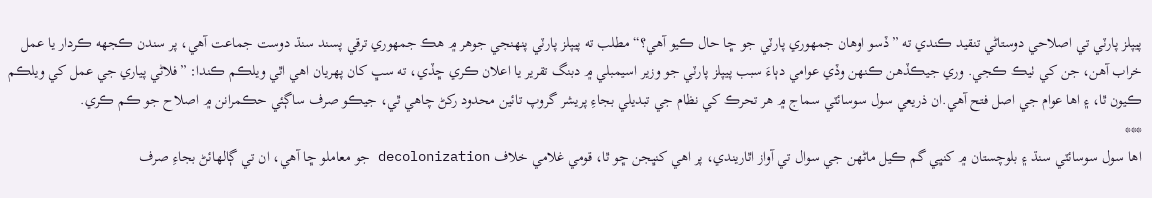پيپلز پارٽي تي اصلاحي دوستاڻي تنقيد ڪندي ته ”ڏسو اوھان جمهوري پارٽي جو ڇا حال ڪيو آهي؟“ مطلب ته پيپلز پارٽي پنهنجي جوهر ۾ هڪ جمهوري ترقي پسند سنڌ دوست جماعت آهي، پر سندن ڪجهه ڪردار يا عمل خراب آهن، جن کي ٺيڪ ڪجي. وري جيڪڏهن ڪنهن وڏي عوامي دٻاءَ سبب پيپلز پارٽي جو وزير اسيمبلي ۾ دبنگ تقرير يا اعلان ڪري ڇڏي، ته سڀ کان پهريان اهي اٿي ويلڪم ڪندا: ”فلاڻي پياري جي عمل کي ويلڪم ڪيون ٿا، ۽ اها عوام جي اصل فتح آهي.ان ذريعي سول سوسائٽي سماج ۾ هر تحرڪ کي نظام جي تبديلي بجاءِ پريشر گروپ تائين محدود رکڻ چاهي ٿي، جيڪو صرف ساڳئي حڪمرانن ۾ اصلاح جو ڪم ڪري.
***
اها سول سوسائٽي سنڌ ۽ بلوچستان ۾ کنڀي گم ڪيل ماڻهن جي سوال تي آواز اٿاريندي، پر اهي کنڀجن ڇو ٿا، قومي غلامي خلاف decolonization جو معاملو ڇا آهي، ان تي ڳالهائڻ بجاءِ صرف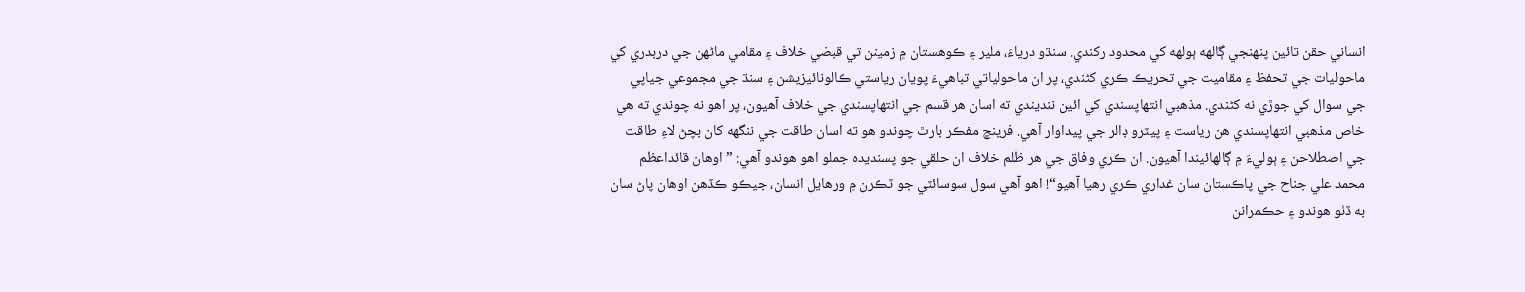انساني حقن تائين پنهنجي ڳالهه ٻولهه کي محدود رکندي. سنڌو درياءَ، ملير ۽ ڪوهستان ۾ زمينن تي قبضي خلاف ۽ مقامي ماڻهن جي دربدري کي ماحوليات جي تحفظ ۽ مقاميت جي تحريڪ ڪري کڻندي، پر ان ماحولياتي تباهيءَ پويان رياستي ڪالونائيزيشن ۽ سنڌ جي مجموعي جياپي جي سوال کي جوڙي نه کڻندي. مذهبي انتهاپسندي کي ائين ننديندي ته اسان هر قسم جي انتهاپسندي جي خلاف آهيون، پر اهو نه چوندي ته هي خاص مذهبي انتهاپسندي هن رياست ۽ پيٽرو ڊالر جي پيداوار آهي. فرينچ مفڪر بارٿ چوندو هو ته اسان طاقت جي ننگهه کان بچڻ لاءِ طاقت جي اصطلاحن ۽ ٻوليءَ ۾ ڳالهائيندا آهيون. ان ڪري وفاق جي هر ظلم خلاف ان حلقي جو پسنديده جملو اهو هوندو آهي: ”اوھان قائداعظم محمد علي جناح جي پاڪستان سان غداري ڪري رهيا آهيو“! اهو آهي سول سوسائٽي جو ٽڪرن ۾ ورهايل انسان، جيڪو ڪڏهن اوھان پاڻ سان به ڏٺو هوندو ۽ حڪمرانن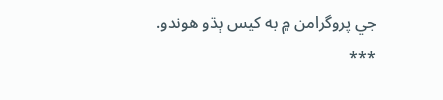جي پروگرامن ۾ به کيس ٻڌو هوندو.
***